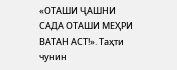«ОТАШИ ҶАШНИ САДА ОТАШИ МЕҲРИ ВАТАН АСТ!». Таҳти чунин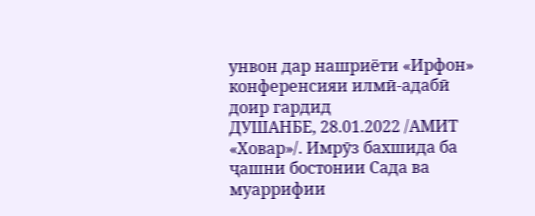унвон дар нашриёти «Ирфон» конференсияи илмӣ-адабӣ доир гардид
ДУШАНБЕ, 28.01.2022 /АМИТ «Ховар»/. Имрӯз бахшида ба ҷашни бостонии Сада ва муаррифии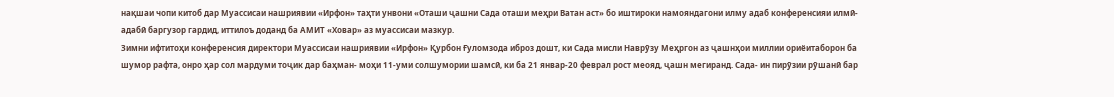нақшаи чопи китоб дар Муассисаи нашриявии «Ирфон» таҳти унвони «Оташи ҷашни Сада оташи меҳри Ватан аст» бо иштироки намояндагони илму адаб конференсияи илмӣ-адабӣ баргузор гардид, иттилоъ доданд ба АМИТ «Ховар» аз муассисаи мазкур.
Зимни ифтитоҳи конференсия директори Муассисаи нашриявии «Ирфон» Қурбон Ғуломзода иброз дошт, ки Сада мисли Наврӯзу Меҳргон аз ҷашнҳои миллии ориёитаборон ба шумор рафта, онро ҳар сол мардуми тоҷик дар баҳман- моҳи 11-уми солшумории шамсӣ, ки ба 21 январ-20 феврал рост меояд, ҷашн мегиранд. Сада- ин пирӯзии рӯшанӣ бар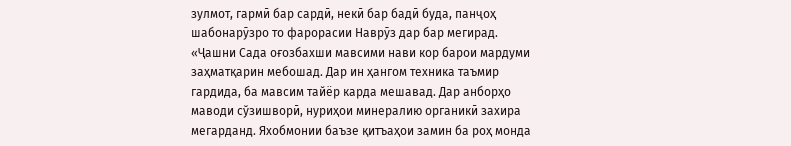зулмот, гармӣ бар сардӣ, некӣ бар бадӣ буда, панҷоҳ шабонарӯзро то фарорасии Наврӯз дар бар мегирад.
«Ҷашни Сада оғозбахши мавсими нави кор барои мардуми заҳматқарин мебошад. Дар ин ҳангом техника таъмир гардида, ба мавсим тайёр карда мешавад. Дар анборҳо маводи сўзишворӣ, нуриҳои минералию органикӣ захира мегарданд. Яхобмонии баъзе қитъаҳои замин ба роҳ монда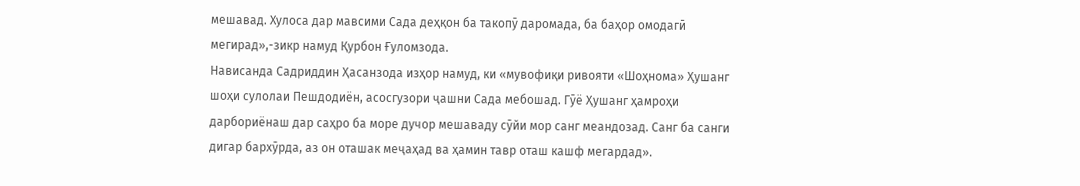мешавад. Хулоса дар мавсими Сада деҳқон ба такопӯ даромада, ба баҳор омодагӣ мегирад»,-зикр намуд Қурбон Ғуломзода.
Нависанда Садриддин Ҳасанзода изҳор намуд, ки «мувофиқи ривояти «Шоҳнома» Ҳушанг шоҳи сулолаи Пешдодиён, асосгузори ҷашни Сада мебошад. Гӯё Ҳушанг ҳамроҳи дарбориёнаш дар саҳро ба море дучор мешаваду сӯйи мор санг меандозад. Санг ба санги дигар бархӯрда, аз он оташак меҷаҳад ва ҳамин тавр оташ кашф мегардад».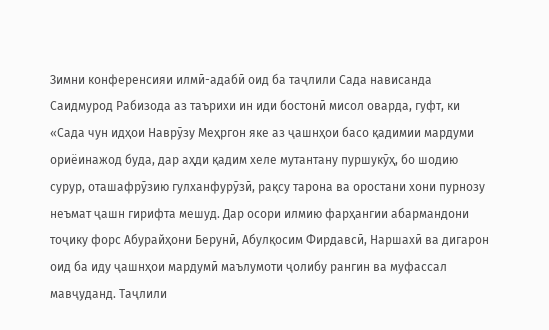Зимни конференсияи илмӣ-адабӣ оид ба таҷлили Сада нависанда Саидмурод Рабизода аз таърихи ин иди бостонӣ мисол оварда, гуфт, ки «Сада чун идҳои Наврӯзу Меҳргон яке аз ҷашнҳои басо қадимии мардуми ориёинажод буда, дар аҳди қадим хеле мутантану пуршукӯҳ, бо шодию сурур, оташафрӯзию гулханфурӯзӣ, рақсу тарона ва оростани хони пурнозу неъмат ҷашн гирифта мешуд. Дар осори илмию фарҳангии абармандони тоҷику форс Абурайҳони Берунӣ, Абулқосим Фирдавсӣ, Наршахӣ ва дигарон оид ба иду ҷашнҳои мардумӣ маълумоти ҷолибу рангин ва муфассал мавҷуданд. Таҷлили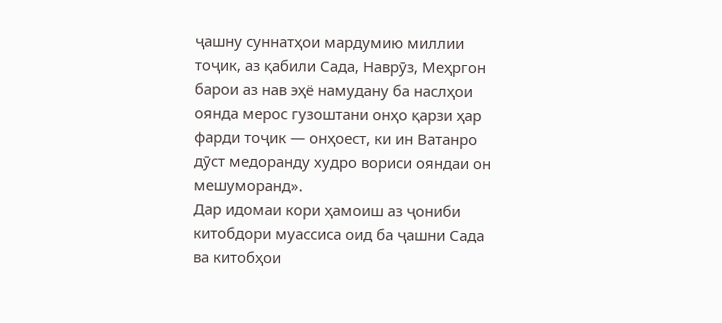ҷашну суннатҳои мардумию миллии тоҷик, аз қабили Сада, Наврӯз, Меҳргон барои аз нав эҳё намудану ба наслҳои оянда мерос гузоштани онҳо қарзи ҳар фарди тоҷик — онҳоест, ки ин Ватанро дӯст медоранду худро вориси ояндаи он мешуморанд».
Дар идомаи кори ҳамоиш аз ҷониби китобдори муассиса оид ба ҷашни Сада ва китобҳои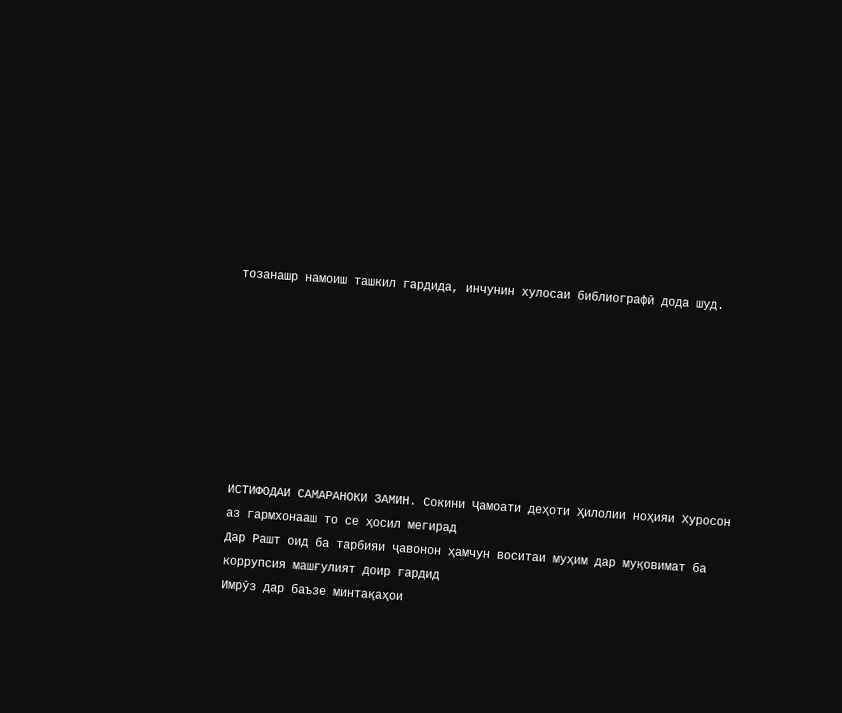тозанашр намоиш ташкил гардида, инчунин хулосаи библиографӣ дода шуд.








ИСТИФОДАИ САМАРАНОКИ ЗАМИН. Сокини Ҷамоати деҳоти Ҳилолии ноҳияи Хуросон аз гармхонааш то се ҳосил мегирад
Дар Рашт оид ба тарбияи ҷавонон ҳамчун воситаи муҳим дар муқовимат ба коррупсия машғулият доир гардид
Имрӯз дар баъзе минтақаҳои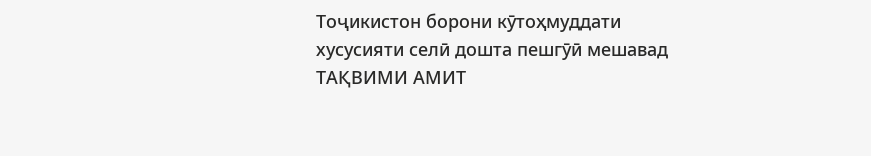Тоҷикистон борони кӯтоҳмуддати хусусияти селӣ дошта пешгӯӣ мешавад
ТАҚВИМИ АМИТ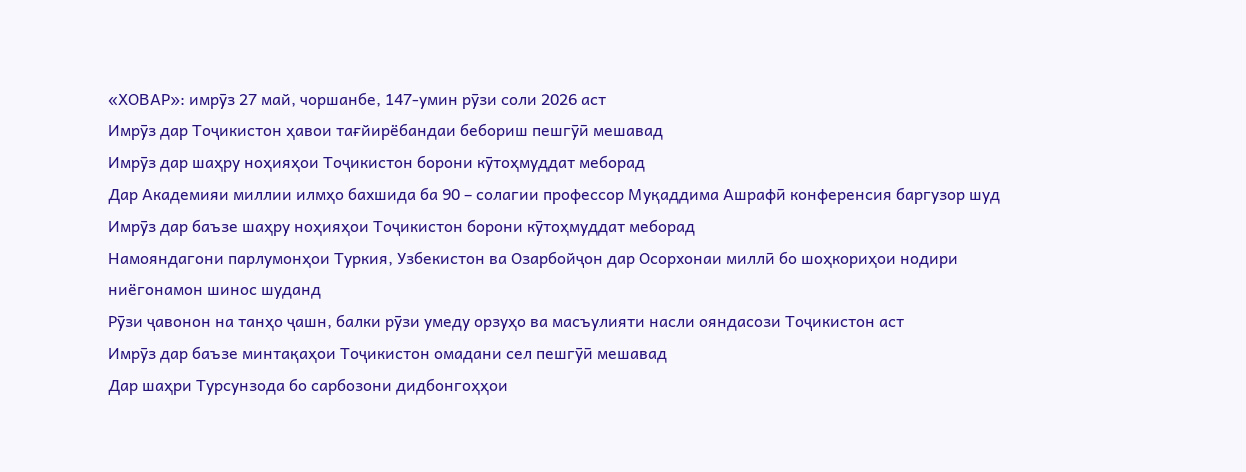«ХОВАР»: имрӯз 27 май, чоршанбе, 147-умин рӯзи соли 2026 аст
Имрӯз дар Тоҷикистон ҳавои тағйирёбандаи бебориш пешгӯӣ мешавад
Имрӯз дар шаҳру ноҳияҳои Тоҷикистон борони кӯтоҳмуддат меборад
Дар Академияи миллии илмҳо бахшида ба 90 – солагии профессор Муқаддима Ашрафӣ конференсия баргузор шуд
Имрӯз дар баъзе шаҳру ноҳияҳои Тоҷикистон борони кӯтоҳмуддат меборад
Намояндагони парлумонҳои Туркия, Узбекистон ва Озарбойҷон дар Осорхонаи миллӣ бо шоҳкориҳои нодири ниёгонамон шинос шуданд
Рӯзи ҷавонон на танҳо ҷашн, балки рӯзи умеду орзуҳо ва масъулияти насли ояндасози Тоҷикистон аст
Имрӯз дар баъзе минтақаҳои Тоҷикистон омадани сел пешгӯӣ мешавад
Дар шаҳри Турсунзода бо сарбозони дидбонгоҳҳои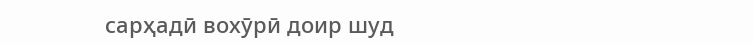сарҳадӣ вохӯрӣ доир шуд